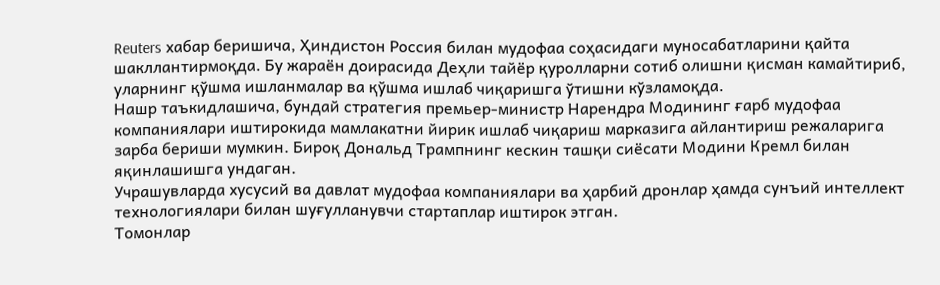Reuters хабар беришича, Ҳиндистон Россия билан мудофаа соҳасидаги муносабатларини қайта шакллантирмоқда. Бу жараён доирасида Деҳли тайёр қуролларни сотиб олишни қисман камайтириб, уларнинг қўшма ишланмалар ва қўшма ишлаб чиқаришга ўтишни кўзламоқда.
Нашр таъкидлашича, бундай стратегия премьер-министр Нарендра Модининг ғарб мудофаа компаниялари иштирокида мамлакатни йирик ишлаб чиқариш марказига айлантириш режаларига зарба бериши мумкин. Бироқ Дональд Трампнинг кескин ташқи сиёсати Модини Кремл билан яқинлашишга ундаган.
Учрашувларда хусусий ва давлат мудофаа компаниялари ва ҳарбий дронлар ҳамда сунъий интеллект технологиялари билан шуғулланувчи стартаплар иштирок этган.
Томонлар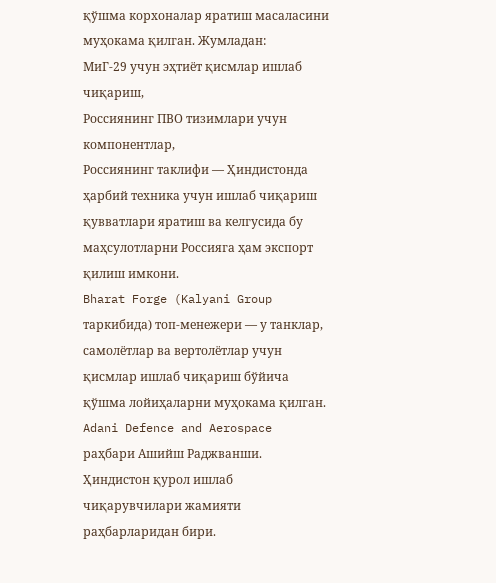қўшма корхоналар яратиш масаласини муҳокама қилган. Жумладан:
МиГ-29 учун эҳтиёт қисмлар ишлаб чиқариш,
Россиянинг ПВО тизимлари учун компонентлар,
Россиянинг таклифи — Ҳиндистонда ҳарбий техника учун ишлаб чиқариш қувватлари яратиш ва келгусида бу маҳсулотларни Россияга ҳам экспорт қилиш имкони.
Bharat Forge (Kalyani Group таркибида) топ-менежери — у танклар, самолётлар ва вертолётлар учун қисмлар ишлаб чиқариш бўйича қўшма лойиҳаларни муҳокама қилган.
Adani Defence and Aerospace раҳбари Ашийш Раджванши.
Ҳиндистон қурол ишлаб чиқарувчилари жамияти раҳбарларидан бири.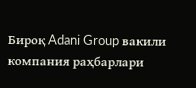Бироқ Adani Group вакили компания раҳбарлари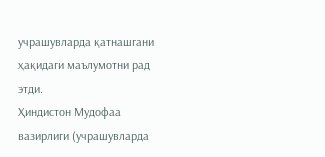учрашувларда қатнашгани ҳақидаги маълумотни рад этди.
Ҳиндистон Мудофаа вазирлиги (учрашувларда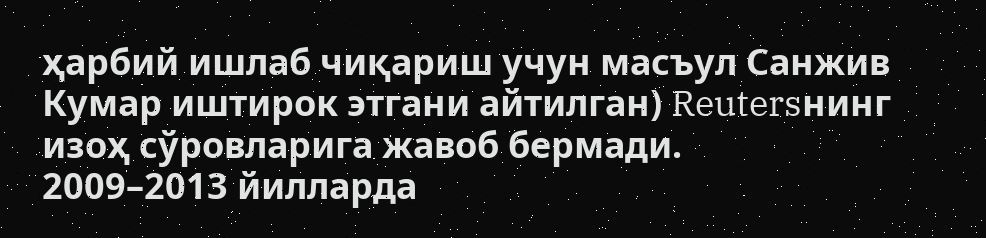ҳарбий ишлаб чиқариш учун масъул Санжив Кумар иштирок этгани айтилган) Reutersнинг изоҳ сўровларига жавоб бермади.
2009–2013 йилларда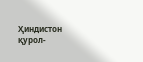Ҳиндистон қурол-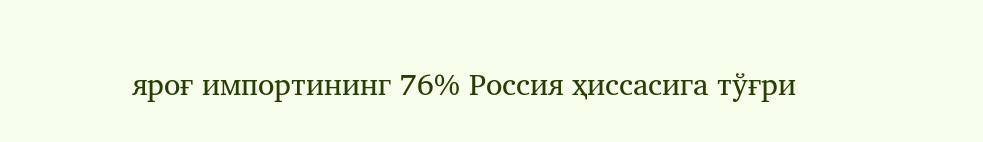яроғ импортининг 76% Россия ҳиссасига тўғри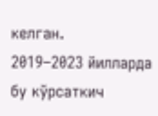келган.
2019–2023 йилларда бу кўрсаткич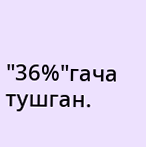"36%"гача тушган.